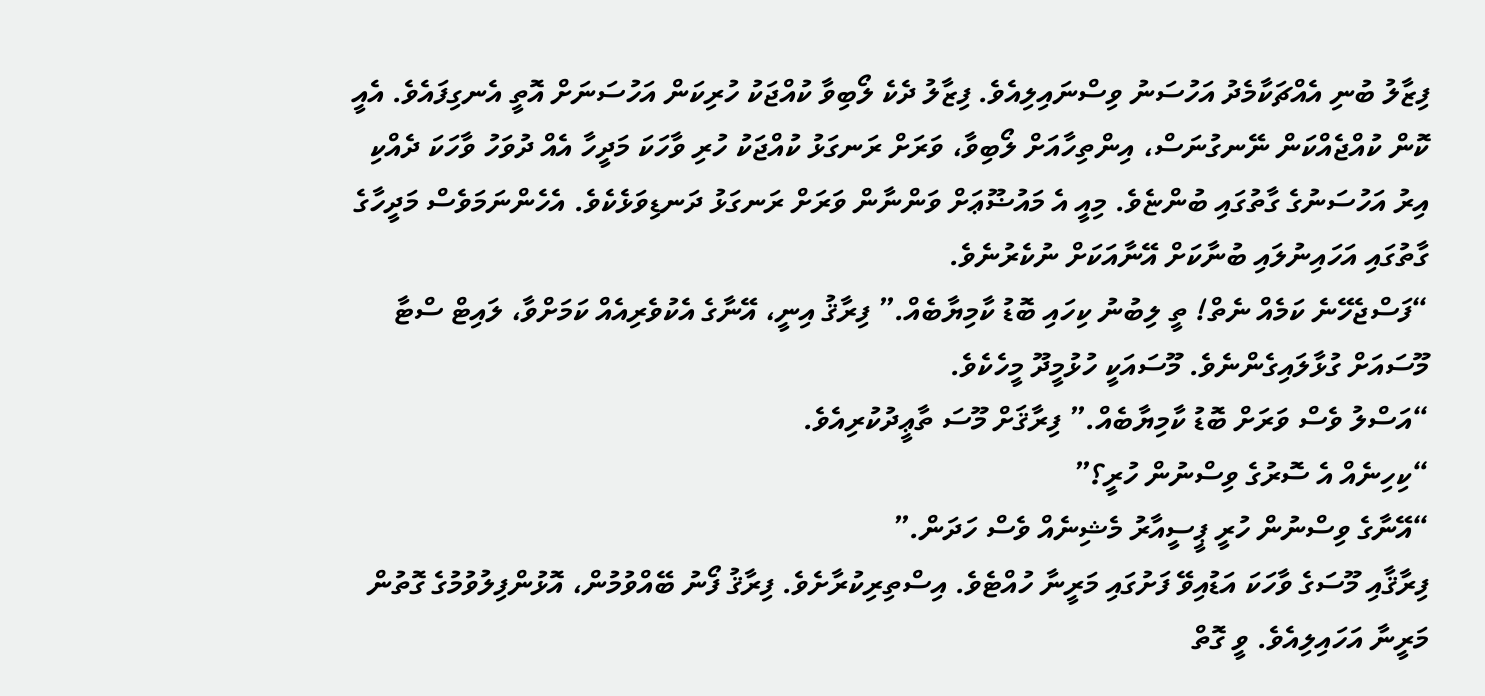ފިޒާލު ބުނި އެއްޗަކާމެދު އަހުސަނު ވިސްނައިލިއެވެ. ފިޒާލު ދެކެ ލޯބިވާ ކުއްޖަކު ހުރިކަން އަހުސަނަށް އޮތީ އެނގިފައެވެ. އެއީ ކޮން ކުއްޖެއްކަން ނޭނގުނަސް، އިންތިހާއަށް ލޯބިވާ، ވަރަށް ރަނގަޅު ކުއްޖަކު ހުރި ވާހަކަ މަދީހާ އެއް ދުވަހު ވާހަކަ ދެއްކި އިރު އަހުސަނުގެ ގާތުގައި ބުންޏެވެ. މިއީ އެ މައުޟޫޢަށް ވަންނާން ވަރަށް ރަނގަޅު ދަނޑިވަޅެކެވެ. އެހެންނަމަވެސް މަދީހާގެ ގާތުގައި އަހައިނުލައި ބުނާކަށް އޭނާއަކަށް ނުކެރުނެވެ.
“ފަސްޖެހޭނެ ކަމެއް ނެތް! ތީ ލިބުނު ކިހައި ބޮޑު ކާމިޔާބެއް.” ފިރާޤު އިނީ، އޭނާގެ އެކުވެރިއެއް ކަމަށްވާ، ލައިޓް ސްޓާ މޫސައަށް ގުޅާލައިގެންނެވެ. މޫސައަކީ ހުޅުމީދޫ މީހެކެވެ.
“އަސްލު ވެސް ވަރަށް ބޮޑު ކާމިޔާބެއް.” ފިރާޤަށް މޫސަ ތާޢީދުކުރިއެވެ.
“ކިހިނެއް އެ ސޮރުގެ ވިސްނުން ހުރީ؟”
“އޭނާގެ ވިސްނުން ހުރީ ޕީސީއާރު މެޝިނެއް ވެސް ހަދަން.”
ފިރާޤާއި މޫސަގެ ވާހަކަ އަޑުއިވޭ ފަށުގައި މަރީނާ ހުއްޓެވެ. އިސްތިރިކުރާށެވެ. ފިރާޤު ފޯނު ބޭއްވުމުން، އޮޅުންފިލުވުމުގެ ގޮތުން މަރީނާ އަހައިލިއެވެ. ވީ ގޮތް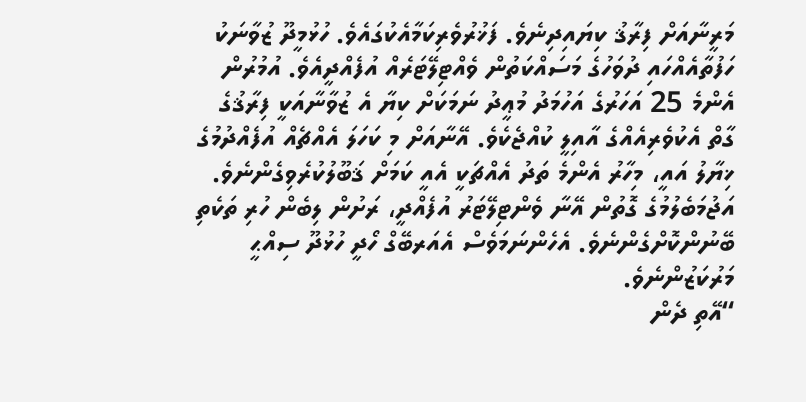މަރީނާއަށް ފިރާޤު ކިޔައިދިނެވެ. ފަޚުރުވެރިކަމާއެކުގައެވެ. ހުޅުމީދޫ ޒުވާނަކު ހަފުތާއެއްހައި ދުވަހުގެ މަސައްކަތުން ވެއްޓިލޭޓަރެއް އުފެއްދީއެވެ. އުމުރުން އެންމެ 25 އަހަރުގެ އަހުމަދު މުޢީދު ނަމަކަށް ކިޔާ އެ ޒުވާނާއަކީ ފިރާޤުގެ ގާތް އެކުވެރިއެއްގެ އާއިލީ ކުއްޖެކެވެ. އޭނާއަށް މި ކަހަލަ އެއްޗެއް އުފެއްދުމުގެ ޚިޔާލު އައީ، މިހާރު އެންމެ ތަދު އެއްޗަކީ އެއީ ކަމަށް ޤަބޫލުކުރެވިގެންނެވެ. އަޖުމަބެލުމުގެ ގޮތުން އޭނާ ވެންޓިލޭޓަރު އުފެއްދީ، ރަށުން ލިބެން ހުރި ތަކެތި ބޭނުންކޮށްގެންނެވެ. އެހެންނަމަވެސް އެއަރބޭގް ހޯދީ ހުޅުދޫ ސިއްޙީ މަރުކަޒުންނެވެ.
“އޭތި ދެން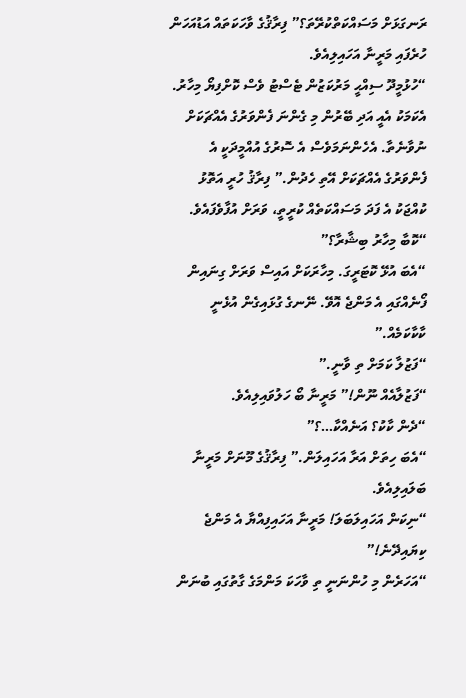ރަނގަޅަށް މަސައްކަތްކުރޭތަ؟” ފިރާޤުގެ ވާހަކަތައް އަޑުއަހަން ހުރެފައި މަރީނާ އަހައިލިއެވެ.
“ހުޅުމީދޫ ސިއްޙީ މަރުކަޒުން ޓެސްޓު ވެސް ކޮށްފިޔޯ މިހާރު. އެކަމަކު އެއީ އަދި ބޭރުން މި ގެންނަ ފެންވަރުގެ އެއްޗަކަށް ނުވާނެތާ. އެހެންނަމަވެސް އެ ސޮރުގެ އުއްމީދަކީ އެ ފެންވަރުގެ އެއްޗަކަށް އޭތި ހެދުން.” ފިރާޤު ހުރީ އަތޮޅު ކުއްޖަކު އެ ފަދަ މަސައްކަތެއް ކުރީތީ، ވަރަށް އުފާވެފައެވެ. “ކޮބާ މިހާރު ބިޝާރާ؟”
“އެބަ އުޅޭ ކޮޓަރީގަ. މިހާރަކަށް އައިސް ވަރަށް ގިނައިން ފޯނެއްގައި އެ މަންޖެ އޮވޭ. ނޭނގެ ގުޅައިގެން އުޅެނީ ކާކާކަމެއް.”
“ފަޒުލާ ކަމަށް ތި ވާނީ.”
“ފަޒުލާއެއް ނޫން!” މަރީނާ ބޯ ހަލުވައިލިއެވެ.
“ދެން ކާކު؟ އަނެއްކާ…؟”
“އެބަ ހިތަށް އަރާ އަހައިލަން.” ފިރާޤުގެ މޫނަށް މަރީނާ ބަލައިލިއެވެ.
“ނިކަން އަހައިލަބަލަ! މަރީނާ އަހައިފިއްޔާ އެ މަންޖެ ކިޔައިދޭނެ!”
“އަހަރެން މި ހުންނަނީ ތި ވާހަކަ މަންމަގެ ގާތުގައި ބުނަން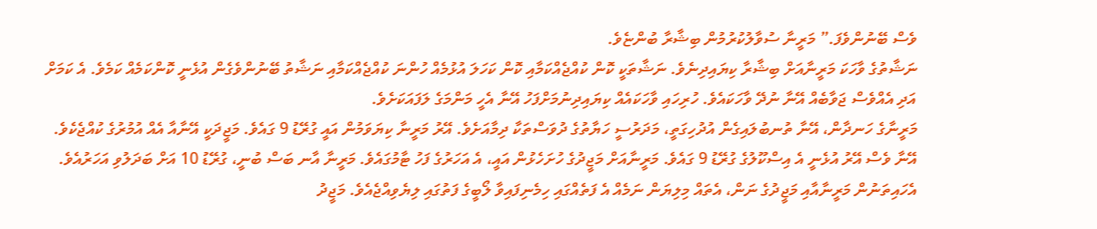ވެސް ބޭނުންވެފަ.” މަރީނާ ސުވާލުކުރުމުން ބިޝާރާ ބުންޏެވެ.
ނަޝާތުގެ ވާހަކަ މަރީނާއަށް ބިޝާރާ ކިޔައިދިނެވެ. ނަޝާތަކީ ކޮން ކުއްޖެއްކަމާއި ކޮން ކަހަލަ އުޅުމެއް ހުންނަ ކުއްޖެއްކަމާއި ނަޝާތު ބޭނުންވެގެން އުޅެނީ ކޮންކަމެއް ކަމެވެ. އެ ކަމަށް އަދި އެއްވެސް ޖަވާބެއް އޭނާ ނުދޭ ވާހަކައެވެ. ހުރިހައި ވާހަކައެއް ކިޔައިދިނުމަށްފަހު އޭނާ އެހީ މަންމަގެ ލަފައަކަށެވެ.
މަރީނާގެ ހަނދާން، އޭނާ ތުނބުލައިގެން އުދުހިގަތީ، މަދަރުސީ ހަޔާތުގެ ދުވަސްތަކާ ދިމާއަށެވެ. އޭރު މަރީނާ ކިޔަވަމުން އައީ ގުރޭޑު 9 ގައެވެ. މަޖީދަކީ އޭނާއާ އެއް އުމުރުގެ ކުއްޖެކެވެ. އޭނާ ވެސް އޭރު އުޅެނީ އެ އިސްކޫލުގެ ގުރޭޑު 9 ގައެވެ. މަރީނާއަށް މަޖީދުގެ ހުށަހެޅުން އައީ، އެ އަހަރުގެ ފަހު ޓާމުގައެވެ. މަރީނާ އާނ ބަސް ބުނީ، ގުރޭޑު 10 އަށް ބަދަލުވި އަހަރުއެވެ.
އެހައިތަނުން މަރީނާއާއި މަޖީދުގެ ނަން، އެތައް މިލިޔަން ނަމެއް އެ ފަތެއްގައި ހިމެނިފައިވާ ލޯބީގެ ފަތުގައި ލިޔެވިއްޖެއެވެ. މަޖީދު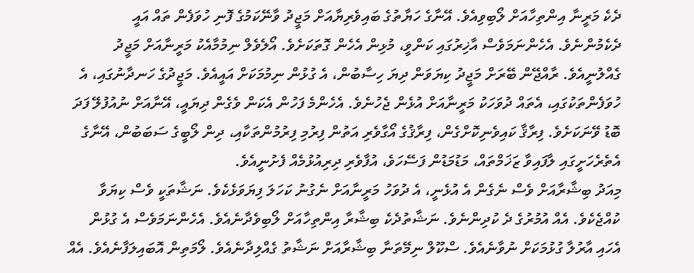ދެކެ މަރީނާ އިންތިހާއަށް ލޯބިވިއެވެ. އޭނާގެ ހަޔާތުގެ ބައިވެރިޔާއަށް މަޖީދު ވާނޭކަމުގެ ފޮނި ހުވަފެން ތައް އައީ ދެކެމުންނެވެ. އެހެންނަމަވެސް އާޚިރުގައި ކަންވީ، މުޅިން އެހެން ގޮތަކަށެވެ. އޯލެވެލް ނިމުމާއެކު މަރީނާއަށް މަޖީދު ގެއްލުނީއެވެ. ރާއްޖޭން ބޭރަށް މަޖީދު ކިޔަވަން ދިޔަ ހިސާބުން، އެ ގުޅުން ނިމުމަކަށް އައީއެވެ. މަޖީދުގެ ހަނދާނުގައި، އެ ހުވަފެންތަކުގައި، އެތައް ދުވަހަކު މަރީނާއަށް އުޅެން ޖެހުނެވެ. އެހެންމެ ފަހުން އެކަން ވެގެން ދިޔައީ، އޭނާއަށް ނުއުފުލޭ ފަދަ ބޮޑު ވޭނަކަށެވެ. ފިރާޤާ ކައިވެނިކޮށްގެން، ފިރާޤުގެ އޯގާވެރި އަތުން ފިރުމި ފިރުމުންތަކާއި، ދިން ލޯބީގެ ސަބަބުން، އޭނާގެ އެތެރެހަށީގައި ލާފައިވާ ޒަޚަމްތައް، މަޑުމަޑުން ފަސޭހަވެ، އުފާވެރި ދިރިއުޅުމެއް ފެށުނީއެވެ.
މިއަދު ބިޝާރާއަށް ވެސް ނެގެން އެ އުޅެނީ، އެ ދުވަހު މަރީނާއަށް ނެގުނު ކަހަލަ ފިޔަވަޅެކެވެ. ނަޝާތަކީ ވެސް ކިޔަވާ ކުއްޖެކެވެ. އެއް އުމުރުގެ ދެ ކުދިންނެވެ. ނަޝާތުދެކެ ބިޝާރާ އިންތިހާއަށް ލޯބިވެދާނެއެވެ. އެހެންނަމަވެސް އެ ގުޅުން އެހައި އާރުލާ ގުޅުމަކަށް ނުވާނެއެވެ. ސްކޫލް ނިމޭތަނާ ބިޝާރާއަށް ނަޝާތު ގެއްލިދާނެއެވެ. ލޯމަތިން އޮބައިލަފާނެއެވެ. އެއް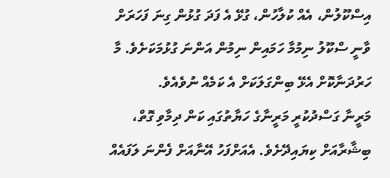އިސްކޫލުން، އެއް ކުލާހުން، ގުޅޭ އެ ފަދަ ގުޅުން ގިނަ ފަހަރަށް ވާނީ ސްކޫލު ނިމުމާ ހަމައިން ނިމުން އަންނަ ގުޅުމަކަށެވެ. މާ ހަރުދަނާކޮށް އެޅޭ ބިންގަލަކަށް އެ ކަމެއް ނުވެއެވެ.
މަރީނާ ގަސްދުކުރީ މަރީނާގެ ހަޔާތުގައި ކަން ދިމާވި ގޮތް، ބިޝާރާއަށް ކިޔައިދޭށެވެ. އެއަށްފަހު އޭނާއަށް ފެންނަ ލަފައެއް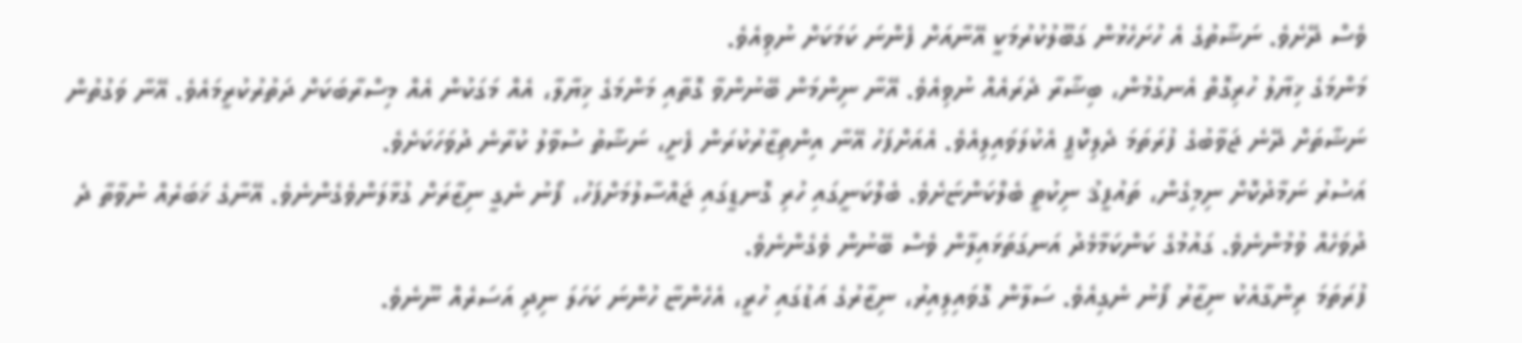ވެސް ދޭށެވެ. ނަޝާތުގެ އެ ހުށަހެޅުން ގަބޫލުކުރުމަކީ އޭނާއަށް ފެންނަ ކަމަކަށް ނުވިއެވެ.
މަންމަގެ ޚިޔާލު ހުރިގޮތް އެނގުމުން، ބިޝާރާ ދެރައެއް ނުވިއެވެ. އޭނާ ނިންމަން ބޭނުންވާ ގޮތާއި މަންމަގެ ޚިޔާލާ، އެއް މަގަކުން އެއް މިސްރާބަކަށް ދަތުރުކުރީމައެވެ. އޭނާ ވަގުތުން ނަޝާތަށް ދޭނެ ޖަވާބުގެ ފުރަތަމަ ދެލިކޮޕީ އެކުލަވައިލިއެވެ. އެއަށްފަހު އޭނާ އިންތިޒާރުކުރަން ފެށީ، ނަޝާތު ސުވާލު ކުރާނެ ދުވަހަކަށެވެ.
އަސުރު ނަމާދުކޮށް ނިމިގެން، ތައުފީޤު ނިކުތީ ބެލްކަންޏަށެވެ. ބެލްކަނީގައި ހުރި ގޮނޑީގައި ޖައްސާލުމަށްފަހު، ފޯނު ނެގީ ނިޒާރަށް ގުޅާލަންވެގެންނެވެ. އޭނާގެ ޚަބަރެއް ނުވާތާ ދެ ދުވަހެއް ވުމުންނެވެ. ގައުމުގެ ކަންކަމާމެދު އަނގަތަޅައިލާން ވެސް ބޭނުން ވެގެންނެވެ.
ފުރަތަމަ ރިންގާއެކު ނިޒާރު ފޯނު ނެގިއެވެ. ސަލާން ގޮވައިލިއިރު، ނިޒާރުގެ އަޑުގައި ހުރީ، އެހެންޏާ ހުންނަ ކަހަލަ ނިދި އަސަރެއް ނޫނެވެ.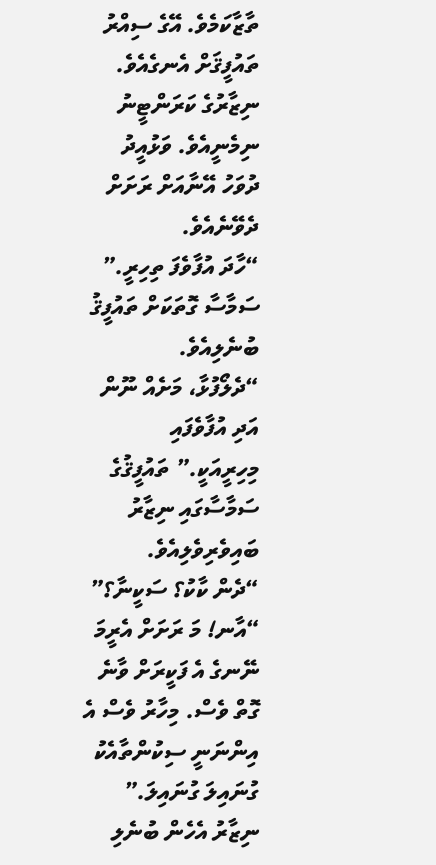ތާޒާކަމެވެ. އޭގެ ސިއްރު ތައުފީޤަށް އެނގެއެވެ. ނިޒާރުގެ ކަރަންޓީނު ނިމެނީއެވެ. ވަޅުއީދު ދުވަހު އޭނާއަށް ރަށަށް ދެވޭނެއެވެ.
“ހާދަ އުފާވެފަ ތިހިރީ.” ސަމާސާ ގޮތަކަށް ތައުފީޤު ބުނެލިއެވެ.
“ދެލޯފުޅާ، މަށެއް ނޫން އަދި އުފާވެފައި މިހިރީއަކީ.” ތައުފީޤުގެ ސަމާސާގައި ނިޒާރު ބައިވެރިވެލިއެވެ.
“ދެން ކާކު؟ ސަކީނާ؟”
“އާނ! މަ ރަށަށް އެރީމަ ނޭނގެ އެ ފަކީރަށް ވާނެ ގޮތް ވެސް. މިހާރު ވެސް އެ އިންނަނީ ސިކުންތާއެކު ގުނައިލަ ގުނައިލަ.” ނިޒާރު އެހެން ބުނެލި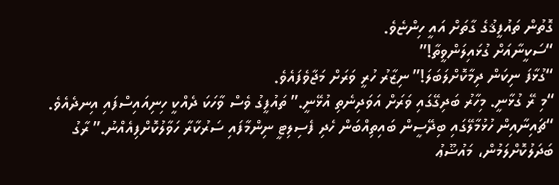ގޮތުން ތައުފީޤުގެ ގާތަށް އައީ ހިންޏެވެ.
“ސަކީނާއަށް ގުޅައިލަންވީތާ!”
“ގުޅާފަ ނިކަން ދިމާކޮށްލަބަލަ!” ނިޒާރު ހުރީ ވަރަށް މަޖާވެފައެވެ.
“މި ރޭ ގުޅާނީ. މިހާރު ބަދިގޭގައި ވަރަށް އަވަދިނެތި އުޅޭނީ.” ތައުފީގު ވެސް ވާހަކަ ދެއްކީ ހިނިއައިސްފައި އިނދެއެވެ. “ޗައިނާއިން ހުޅުމާލޭގައި ބިދޭސީން ބައިތިއްބަން ހެދި ފެސިލިޓީ ނިންމާފައި ސަރުކާރާ ހަވާލުކޮށްފިއެއްނު.” ރާގު ބަދަލުކޮށްލަމުން، މައުޟޫޢު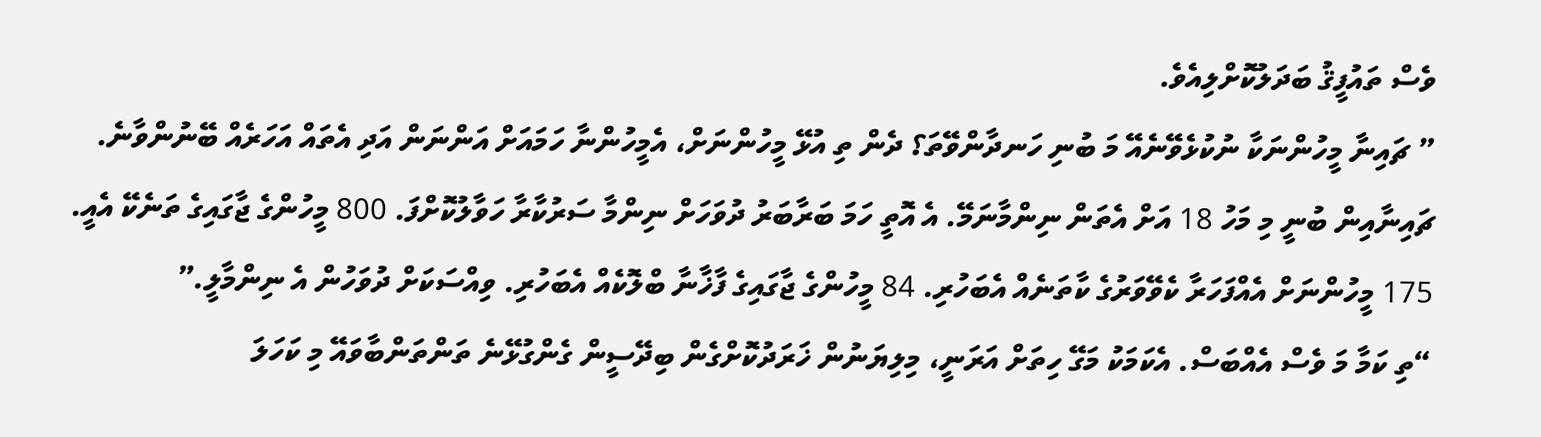ވެސް ތައުފީޤު ބަދަލުކޮށްލިއެވެ.
” ޗައިނާ މީހުންނަކާ ނުކުޅެވޭނެއޭ މަ ބުނި ހަނދާންވޭތަ؟ ދެން ތި އުޅޭ މީހުންނަށް، އެމީހުންނާ ހަމައަށް އަންނަން އަދި އެތައް އަހަރެއް ބޭނުންވާނެ. ޗައިނާއިން ބުނީ މި މަހު 18 އަށް އެތަން ނިންމާނަމޭ. އެ އޮތީ ހަމަ ބަރާބަރު ދުވަހަށް ނިންމާ ސަރުކާރާ ހަވާލުކޮށްފަ. 800 މީހުންގެ ޖާގައިގެ ތަނެކޭ އެއީ. 175 މީހުންނަށް އެއްފަހަރާ ކެވޭވަރުގެ ކާތަނެއް އެބަހުރި. 84 މީހުންގެ ޖާގައިގެ ފާޚާނާ ބްލޮކެއް އެބަހުރި. ވިއްސަކަށް ދުވަހުން އެ ނިންމާލީ.”
“ތި ކަމާ މަ ވެސް އެއްބަސް. އެކަމަކު މަގޭ ހިތަށް އަރަނީ، މިލިޔަނުން ޚަރަދުކޮށްގެން ބިދޭސީން ގެންގުޅޭނެ ތަންތަންބާވައޭ މި ކަހަލަ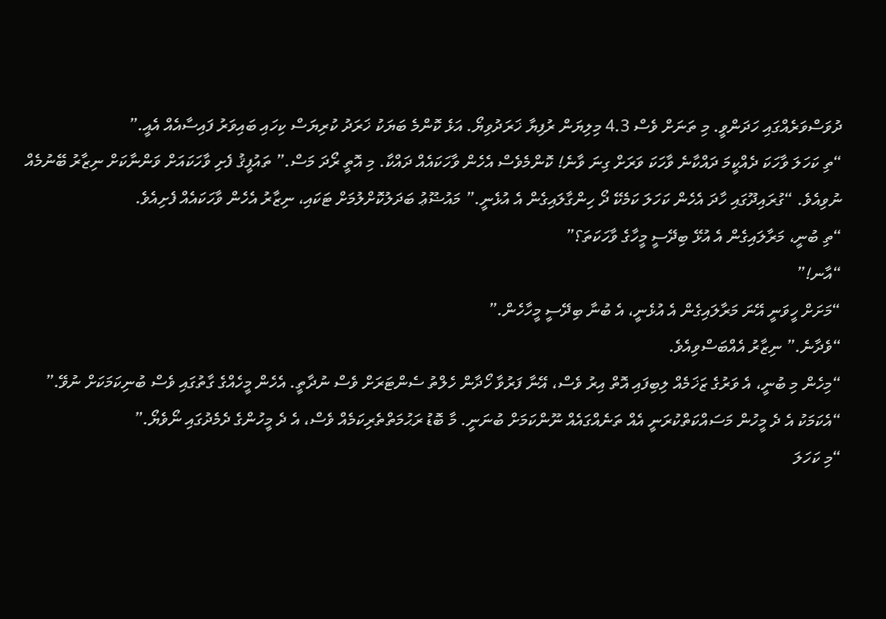ދުވަސްވަރެއްގައި ހަދަންވީ. މި ތަނަށް ވެސް 4.3 މިލިޔަން ރުފިޔާ ޚަރަދުވިޔޯ. އަޅެ ކޮންމެ ބަޔަކު ޚަރަދު ކުރިޔަސް ކިހައި ބައިވަރު ފައިސާއެއް އެއީ.”
“ތި ކަހަލަ ވާހަކަ ދެއްކީމަ ދައްކާނެ ވާހަކަ ވަރަށް ގިނަ ވާނެ! ކޮންމެވެސް އެހެން ވާހަކައެއް ދައްކާ. މި އޮތީ ރޯދަ މަސް.” ތައުފީޤު ފެށި ވާހަކައަށް ވަންނާކަށް ނިޒާރު ބޭނުމެއް ނުވިއެވެ. “ގުރައިދޫގައި ހާދަ އެހެން ކަހަލަ ކަމެކޭ ދޯ ހިންގާލައިގެން އެ އުޅެނީ.” މައުޟޫޢު ބަދަލުކޮށްލުމަށް ޓަކައި، ނިޒާރު އެހެން ވާހަކައެއް ފެށިއެވެ.
“ތި ބުނީ، މަރާލައިގެން އެ އުޅޭ ބިދޭސީ މީހާގެ ވާހަކަތަ؟”
“އާނ!”
“މަށަށް ހީވަނީ އޭނަ މަރާލައިގެން އެ އުޅެނީ، އެ ބުނާ ބިދޭސީ މީހާހެން.”
“ވެދާނެ.” ނިޒާރު އެއްބަސްވިއެވެ.
“މިހެން މި ބުނީ، އެ ވަރުގެ ޒަޚަމެއް ލިބިފައި އޮތް އިރު ވެސް، އޭނާ ފަރުވާ ހޯދާން ހެލްތު ސެންޓަރަށް ވެސް ނުދާތީ. އެހެން މީހެއްގެ ގާތުގައި ވެސް ބުނިކަމަކަށް ނުވޭ.”
“އެކަމަކު އެ ދެ މީހުން މަސައްކަތްކުރަނީ އެއް ތަނެއްގައެއް ނޫންކަމަށް ބުނަނީ. މާ ބޮޑު ރަޙުމަތްތެރިކަމެއް ވެސް، އެ ދެ މީހުންގެ ދެމެދުގައި ނޯވެޔޯ.”
“މި ކަހަލަ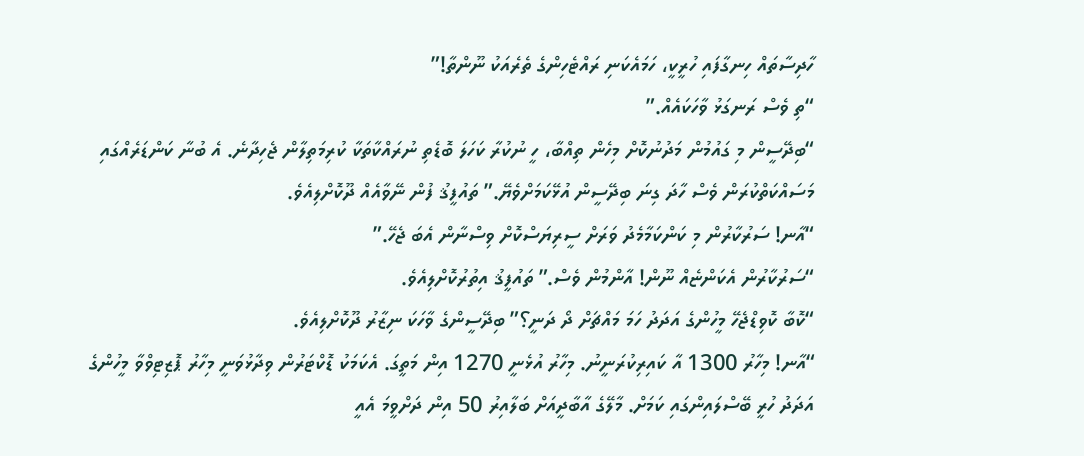ހާދިސާތައް ހިނގާފައި ހުރީކީ، ހަމައެކަނި ރައްޓެހިންގެ ތެރެއަކު ނޫންތާ!”
“ތި ވެސް ރަނގަޅު ވާހަކައެއް.”
“ބިދޭސީން މި ގައުމުން މަދުނުކޮށް މިހެން ތިއްބާ، ހީ ނުކުރާ ކަހަލަ ބޮޑެތި ނުރައްކާތަކާ ކުރިމަތިލާން ޖެހިދާނެ. އެ ބުނާ ކަންޑަރެއްގައި މަސައްކަތްކުރަން ވެސް ހާދަ ގިނަ ބިދޭސީން އުޅޭކަމަށްވެޔޭ.” ތައުފީޤު ފުން ނޭވާއެއް ދޫކޮށްލިއެވެ.
“އާނ! ސަރުކާރުން މި ކަންކަމާމެދު ވަރަށް ސީރިޔަސްކޮށް ވިސްނާން އެބަ ޖެހޭ.”
“ސަރުކާރުން އެކަންޏެއް ނޫން! އާންމުން ވެސް.” ތައުފީޤު އިތުރުކޮށްލިއެވެ.
“ކޮބާ ކޮވިޑްޖެހޭ މީހުންގެ އަދަދު ހަމަ މައްޗަށް ދޯ ދަނީ؟” ބިދޭސީންގެ ވާހަކަ ނިޒާރު ދޫކޮށްލިއެވެ.
“އާނ! މިހާރު 1300 އާ ކައިރިކުރަނީނު. މިހާރު އުޅެނީ 1270 އިން މަތީގަ. އެކަމަކު ޑޮކްޓަރުން ވިދާޅުވަނީ މިހާރު ޕޮޒިޓިވްވާ މީހުންގެ އަދަދު ހުރީ ބޭސްލައިންގައި ކަމަށް. މާލޭގެ އާބާދީއަށް ބަލާއިރު 50 އިން ދަށްވީމަ އެއީ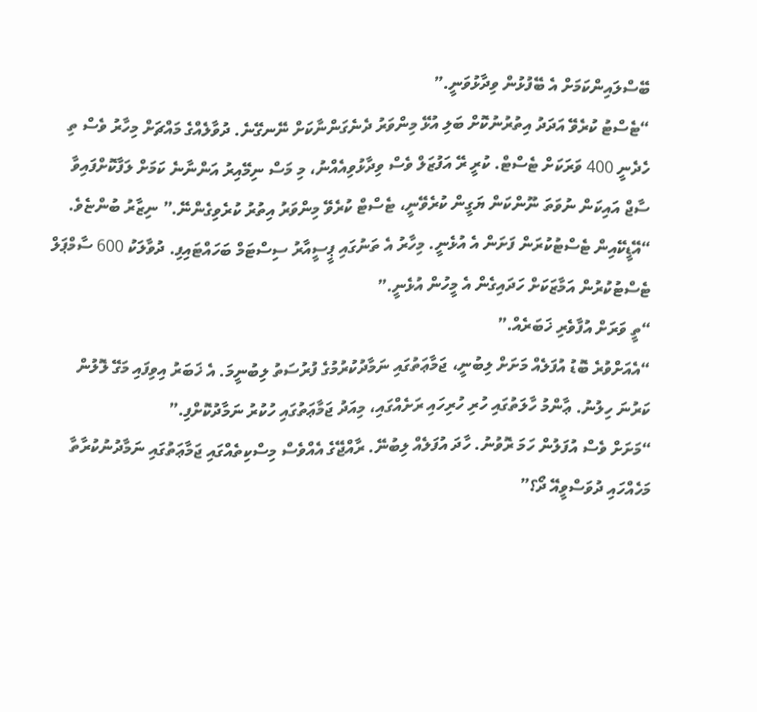ބޭސްލައިންކަމަށް އެ ބޭފުޅުން ވިދާޅުވަނީ.”
“ޓެސްޓު ކުރެވޭ އަދަދު އިތުރުނުކޮށް ބަލި އުޅޭ މިންވަރު ދެނެގަންނާކަށް ނޭނގޭނެ. ދުވާލެއްގެ މައްޗަށް މިހާރު ވެސް ތި ހެދެނީ 400 ވަރަކަށް ޓެސްޓް. ކުރީ ރޭ އަފުޒަލް ވެސް ވިދާޅުވިއެއްނު، މި މަސް ނިމޭއިރު އަންނާނެ ކަމަށް ލަފާކޮށްފައިވާ ސާޖް އައިކަން ނުވަތަ ނޫންކަން ޔަގީން ކުރެވޭނީ، ޓެސްޓް ކުރެވޭ މިންވަރު އިތުރު ކުރެވިގެންނޭ.” ނިޒާރު ބުންޏެވެ.
“އޭޑީކޭއިން ޓެސްޓުކުރަން ފަށަން އެ އުޅެނީ. މިހާރު އެ ތަނުގައި ޕީސީއާރު ސިސްޓަމް ބަހައްޓައިފި. ދުވާލަކު 600 ސާމްޕަލް ޓެސްޓުކުރުން އަމާޒަކަށް ހަދައިގެން އެ މީހުން އުޅެނީ.”
“ތީ ވަރަށް އުފާވެރި ޚަބަރެއް.”
“އެއަށްވުރެ ބޮޑު އުފަލެއް މަށަށް ލިބުނީ، ޖަމާޢަތުގައި ނަމާދުކުރުމުގެ ފުރުސަތު ލިބުނީމަ. އެ ޚަބަރު އިވިފައި މަގޭ ލޮލުން ކަރުނަ ހިލުނު. ޢާންމު ހާލަތުގައި ހުރި ހުރިހައި ރަށެއްގައި، މިއަދު ޖަމާޢަތުގައި ހުކުރު ނަމާދުކޮށްފި.”
“މަށަށް ވެސް އުފަލުން ހަމަ ރޮވުނު. ހާދަ އުފަލެއް ލިބުނޭ. ރާއްޖޭގެ އެއްވެސް މިސްކިތެއްގައި ޖަމާޢަތުގައި ނަމާދުނުކުރާތާ މަހެއްހައި ދުވަސްވީއޭ ދޯ؟”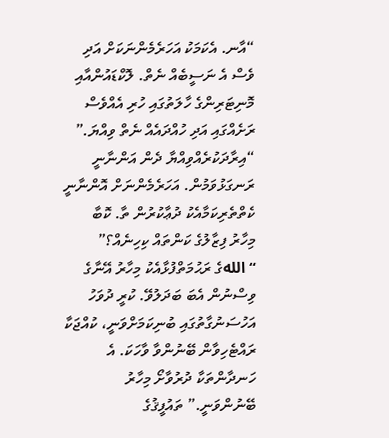“އާނ. އެކަމަކު އަހަރެމެންނަކަށް އަދި ވެސް އެ ނަސީބެއް ނެތް. ލޮކްޑައުންއާއި މޮނިޓަރިންގެ ހާލަތުގައި ހުރި އެއްވެސް ރަށެއްގައި އަދި ހުއްދައެއް ނެތް ވިއްޔަ.”
“އިރާދަކުރެއްވިއްޔާ ދެން އަންނާނީ ރަނގަޅުވަމުން. އަހަރެމެންނަށް އޮންނާނީ ކެތްތެރިކަމާއެކު ދުޢާކުރުން ތާ. ކޮބާ މިހާރު ފިޒާލުގެ ކަންތައް ކިހިނެއް؟”
“اللهގެ ރަޙުމަތްފުޅާއެކު މިހާރު އޭނާގެ ވިސްނުން އެބަ ބަދަލުވޭ. ކުރީ ދުވަހު އަހުސަނުގާތުގައި ބުނިކަމަށްވަނީ، ކުއްޖަކާ ރައްޓެހިވާން ބޭނުންވާ ވާހަކަ. އެ ހަނދާންތަކާ ދުރުވާށޯ މިހާރު ބޭނުންވަނީ.” ތައުފީޤުގެ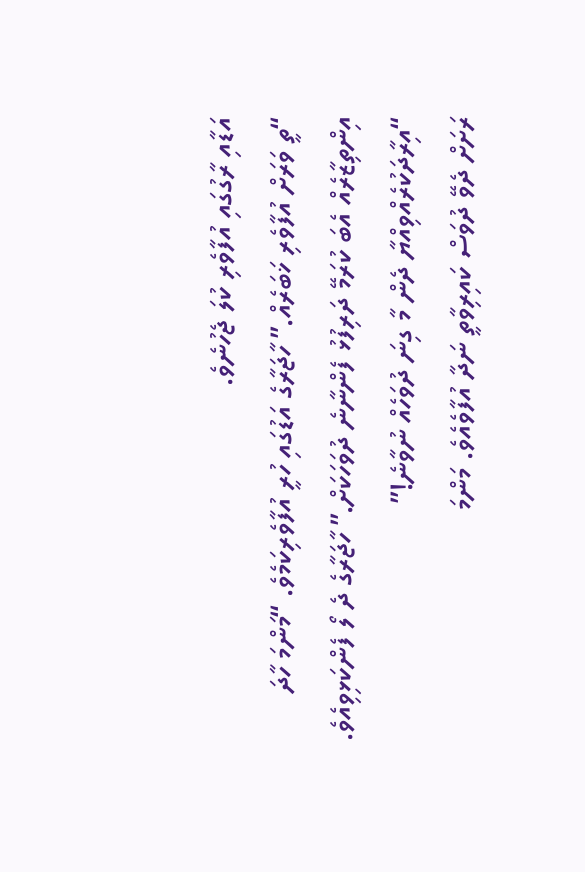އަޑާއި ރާގުގައި އުފާވެރި ކުލަ ޖެހުނެވެ.
“ތީ ވަރަށް އުފާވެރި ޚަބަރެއް.” ހާޖަރާގެ އަޑުގައި ހުރީ އުފާވެރިކަމެވެ. “މަންމަ ހާދަ އިންތިޒާރެއް އެބަ ކުރަމޭ ދަރިފުޅު ފެންނާނެ ދުވަހަކަށް.” ހާޖަރާގެ ދެ ލޯ ފެންކަޅިވިއެވެ.
“އިރާދަކުރެއްވިއްޔާ ދެން މާ ގިނަ ދުވަހެއް ނުވާނެ!”
ރަށަށް ދެވޭ ދުވަސް ކައިރިވާތީ ނަދާ އުފާވެއެވެ. މަންމަ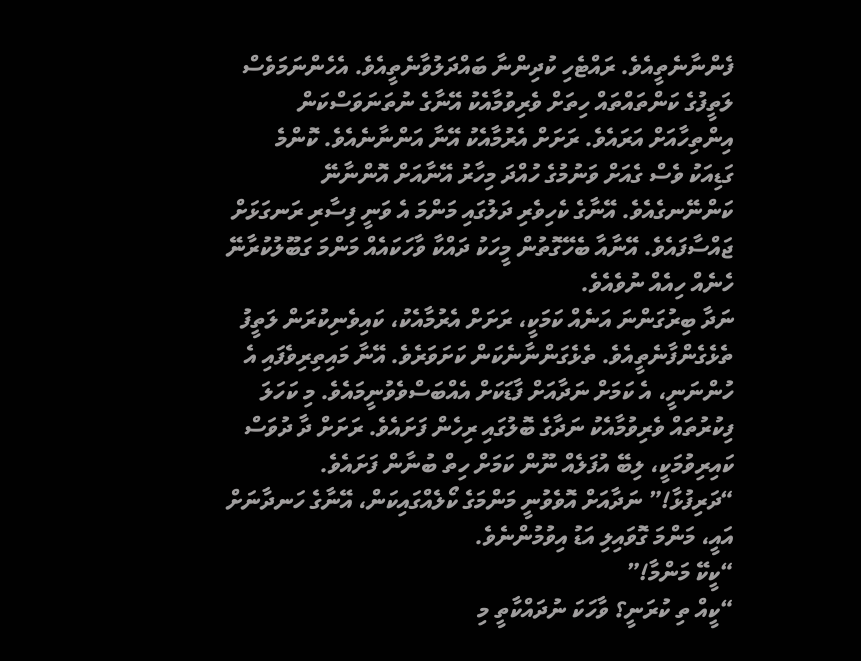ފެންނާނެތީއެވެ. ރައްޓެހި ކުދިންނާ ބައްދަލުވާނެތީއެވެ. އެހެންނަމަވެސް ލަތީފުގެ ކަންތައްތައް ހިތަށް ވެރިވުމާއެކު އޭނާގެ ނުތަނަވަސްކަން އިންތިހާއަށް އަރައެވެ. ރަށަށް އެރުމާއެކު އޭނާ އަންނާނެއެވެ. ކޮންމެ ގަޑިއަކު ވެސް ގެއަށް ވަނުމުގެ ހުއްދަ މިހާރު އޭނާއަށް އޮންނާނޭ ކަންނޭނގެއެވެ. އޭނާގެ ކެހިވެރި ދަލުގައި މަންމަ އެ ވަނީ ފިސާރި ރަނގަޅަށް ޖައްސާފައެވެ. އޭނާއާ ބެހޭގޮތުން މީހަކު ދައްކާ ވާހަކައެއް މަންމަ ގަބޫލުކުރާނޭ ހެނެއް ހިއެއް ނުވެއެވެ.
ނަދާ ބިރުގަންނަ އަނެއް ކަމަކީ، ރަށަށް އެރުމާއެކު، ކައިވެނިކުރަން ލަތީފު ތެޅެގެންފާނެތީއެވެ. ތެޅެގަންނާނެކަން ކަށަވަރެވެ. އޭނާ މައިތިރިވެފައި އެ ހުންނަނީ، އެ ކަމަށް ނަދާއަށް ފާޑަކަށް އެއްބަސްވެވުނީމައެވެ. މި ކަހަލަ ފިކުރުތައް ވެރިވުމާއެކު ނަދާގެ ބޮލުގައި ރިހެން ފަށައެވެ. ރަށަށް ދާ ދުވަސް ކައިރިވުމަކީ، ލިބޭ އުފަލެއް ނޫން ކަމަށް ހިތް ބުނާން ފަށައެވެ.
“ދަރިފުޅާ!” ނަދާއަށް އޮވެވުނީ މަންމަގެ ކޯލެއްގައިކަން، އޭނާގެ ހަނދާނަށް އައީ، މަންމަ ގޮވައިލި އަޑު އިވުމުންނެވެ.
“ކީކޭ މަންމާ!”
“ކީއް ތި ކުރަނީ؟ ވާހަކަ ނުދައްކާތީ މި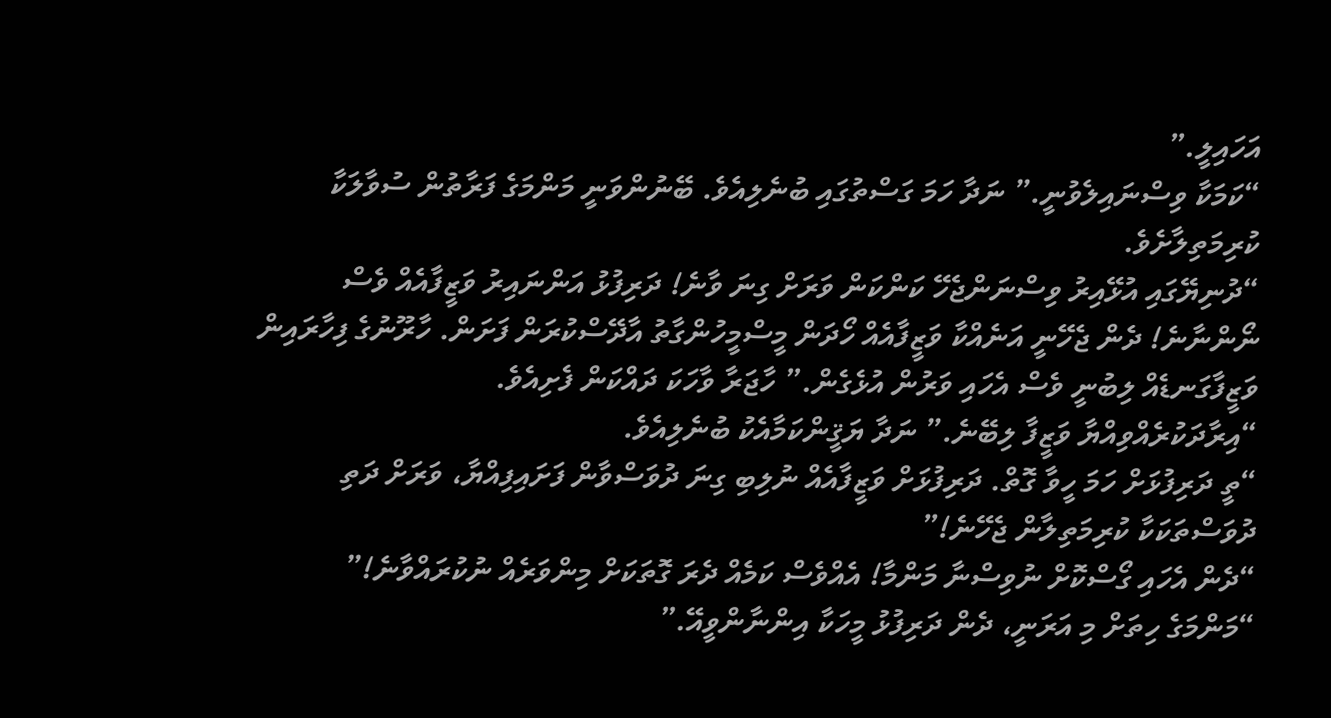އަހައިލީ.”
“ކަމަކާ ވިސްނައިލެވުނީ.” ނަދާ ހަމަ ގަސްތުގައި ބުނެލިއެވެ. ބޭނުންވަނީ މަންމަގެ ފަރާތުން ސުވާލަކާ ކުރިމަތިލާށެވެ.
“ދުނިޔޭގައި އުޅޭއިރު ވިސްނަންޖެހޭ ކަންކަން ވަރަށް ގިނަ ވާނެ! ދަރިފުޅު އަންނައިރު ވަޒީފާއެއް ވެސް ނޯންނާނެ! ދެން ޖެހޭނީ އަނެއްކާ ވަޒީފާއެއް ހޯދަން މީސްމީހުންގާތު އާދޭސްކުރަން ފަށަން. ހާރޫނުގެ ފިހާރައިން ވަޒީފާގަނޑެއް ލިބުނީ ވެސް އެހައި ވަރުން އުޅެގެން.” ހާޖަރާ ވާހަކަ ދައްކަން ފެށިއެވެ.
“އިރާދަކުރެއްވިއްޔާ ވަޒީފާ ލިބޭނެ.” ނަދާ ޔަޤީންކަމާއެކު ބުނެލިއެވެ.
“ތީ ދަރިފުޅަށް ހަމަ ހީވާ ގޮތް. ދަރިފުޅަށް ވަޒީފާއެއް ނުލިބި ގިނަ ދުވަސްވާން ފަށައިފިއްޔާ، ވަރަށް ދަތި ދުވަސްތަކަކާ ކުރިމަތިލާން ޖެހޭނެ!”
“ދެން އެހައި ގޯސްކޮށް ނުވިސްނާ މަންމާ! އެއްވެސް ކަމެއް ދެރަ ގޮތަކަށް މިންވަރެއް ނުކުރައްވާނެ!”
“މަންމަގެ ހިތަށް މި އަރަނީ، ދެން ދަރިފުޅު މީހަކާ އިންނާންވީއޭ.”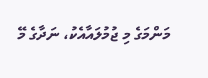މަންމަގެ މި ޖުމުލައާއެކު، ނަދާގެ މޭ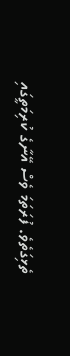ތެޅިގަތެވެ. ފުރަތަމަ ވެސް އޭނާގެ ކުރިމަތީގައި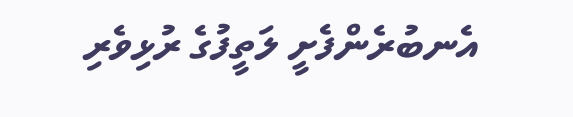އެނބުރެންފެށީ ލަތީފުގެ ރުޅިވެރި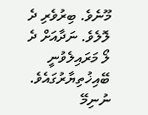މޫނެވެ. ބިރުވެރި ދެ ލޮލެވެ. ނަދާއަށް ދެ ލޯ މަރައިލެވުނީ ބޭއިޚުތިޔާރުގައެވެ.
ނުނިމޭ